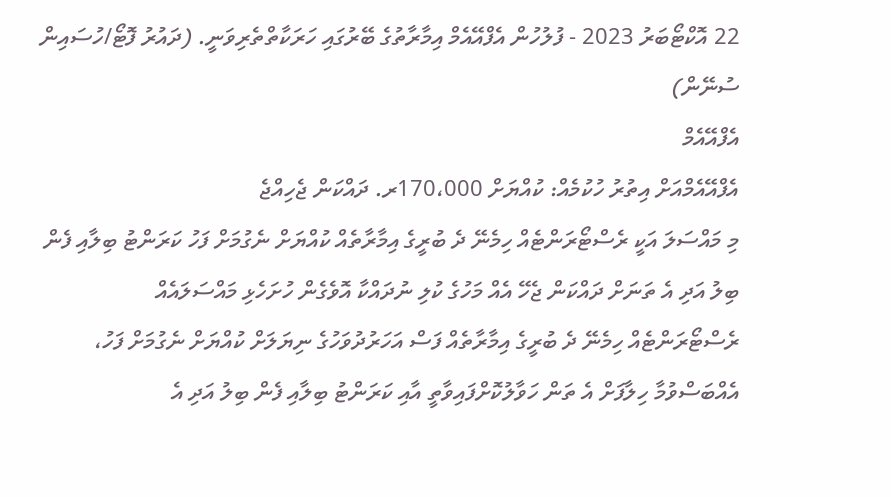22 އޮކްޓޯބަރު 2023 - ފުލުހުން އެފްއޭއެމް އިމާރާތުގެ ބޭރުގައި ހަރަކާތްތެރިވަނީ. (ދައުރު ފޮޓޯ/ހުސައިން ސުނޭން)
އެފްއޭއެމް
އެފްއޭއެމްއަށް އިތުރު ހުކުމެއް: ކުއްޔަށް 170،000ރ. ދައްކަން ޖެހިއްޖެ
މި މައްސަލަ އަކީ ރެސްޓޯރަންޓެއް ހިމެނޭ ދެ ބުރީގެ އިމާރާތެއް ކުއްޔަށް ނެގުމަށް ފަހު ކަރަންޓު ބިލާއި ފެން ބިލު އަދި އެ ތަނަށް ދައްކަން ޖެހޭ އެއް މަހުގެ ކުލި ނުދައްކާ އޮވެގެން ހުށަހެޅި މައްސަލައެއް
ރެސްޓޯރަންޓެއް ހިމެނޭ ދެ ބުރީގެ އިމާރާތެއް ފަސް އަހަރުދުވަހުގެ ނިޔަލަށް ކުއްޔަށް ނެގުމަށް ފަހު، އެއްބަސްވުމާ ހިލާފަށް އެ ތަން ހަވާލުކޮށްފައިވާތީ އާއި ކަރަންޓު ބިލާއި ފެން ބިލު އަދި އެ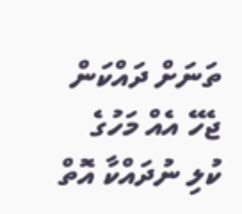ތަނަށް ދައްކަން ޖެހޭ އެއް މަހުގެ ކުލި ނުދައްކާ އޮތް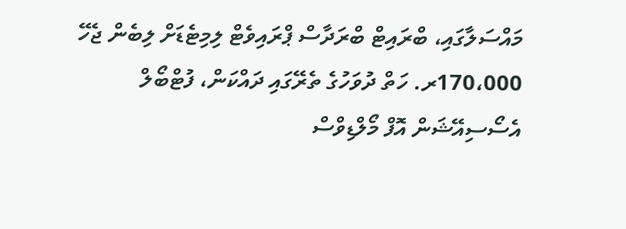މައްސަލާގައި، ބްރައިޓް ބްރަދާސް ޕްރައިވެޓް ލިމިޓެޑަށް ލިބެން ޖެހޭ 170،000ރ. ހަތް ދުވަހުގެ ތެރޭގައި ދައްކަން، ފުޓްބޯލް އެސޯސިއޭޝަން އޮފް މޯލްޑިވްސް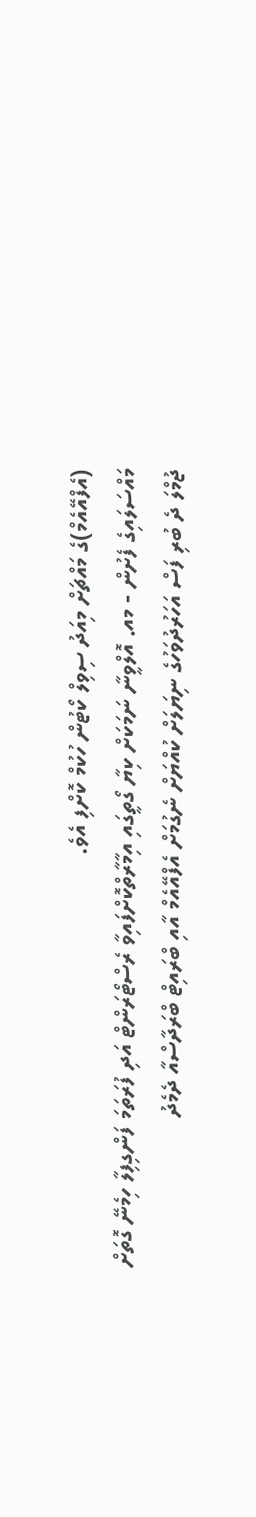(އެފްއޭއެމް)ގެ މައްޗަށް މިއަދު ސިވިލް ކޯޓުން ހުކުމް ކޮށްފި އެވެ.
މައްސަލައިގެ ފެށުން - މއ. އޮލްވީނާ ނަމަކަށް ކިޔާ ގޯތީގައި އިމާރާތްކޮށްފައިވާ ރެސްޓޯރަންޓް އަދި ފުރަތަމަ ފަންގިފިލާ ހިމެނޭ ގޮތަށް ޖުމްލަ ދެ ބުރި ފަސް އަހަރުދުވަހުގެ ނިޔަލަށް ކުއްޔަށް ނެގުމަށް އެފްއޭއެމް އާއި ބްރައިޓް ބްރަދާސްއާ ދެމެދު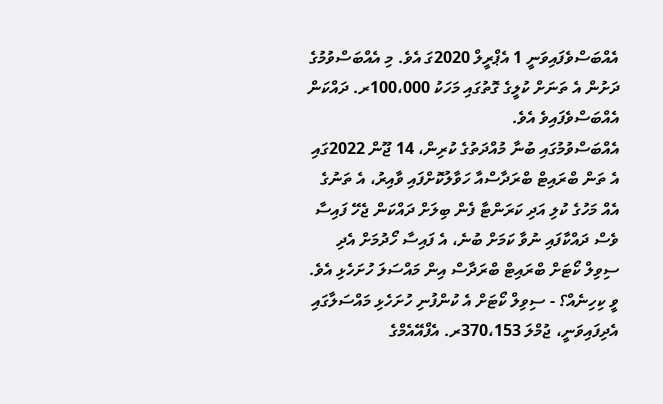އެއްބަސްވެފައިވަނީ 1 އެޕްރީލް 2020ގަ އެވެ. މި އެއްބަސްވުމުގެ ދަށުން އެ ތަނަށް ކުލީގެ ގޮތުގައި މަހަކު 100،000ރ. ދައްކަން އެއްބަސްވެފައިވެ އެވެ.
އެއްބަސްވުމުގައި ބުނާ މުއްދަތުގެ ކުރިން، 14 ޖޫން 2022ގައި އެ ތަން ބްރައިޓް ބްރަދާސްއާ ހަވާލުކޮށްފައި ވާއިރު، އެ ތަނުގެ އެއް މަހުގެ ކުލި އަދި ކަރަންޓާ ފެން ބިލަށް ދައްކަން ޖެހޭ ފައިސާ ވެސް ދައްކާފައި ނުވާ ކަމަށް ބުނެ، އެ ފައިސާ ހޯދުމަށް އެދި ސިވިލް ކޯޓަށް ބްރައިޓް ބްރަދާސް އިން މައްސަލަ ހުށަހެޅި އެވެ.
ވީ ކިހިނެއް؟ - ސިވިލް ކޯޓަށް އެ ކުންފުނި ހުށަހެޅި މައްސަލާގައި އެދިފައިވަނީ، ޖުމްލަ 370،153ރ. އެފްއޭއެމްގެ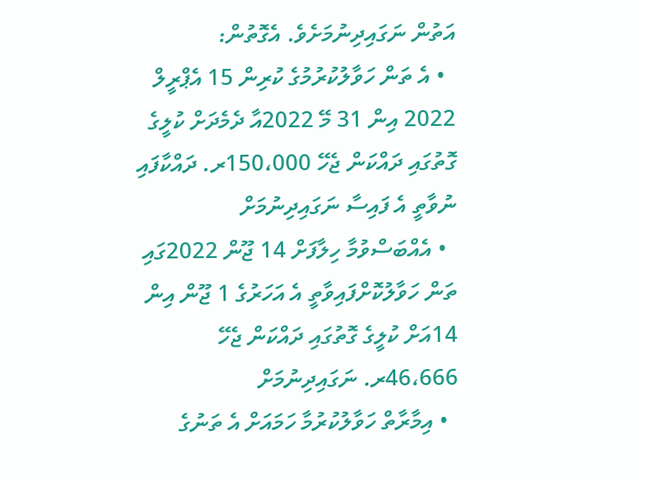އަތުން ނަގައިދިނުމަށެވެ. އެގޮތުން:
  • އެ ތަން ހަވާލުކުރުމުގެ ކުރިން 15 އެޕްރީލް 2022 އިން 31 މޭ 2022އާ ދެމެދަށް ކުލީގެ ގޮތުގައި ދައްކަން ޖެހޭ 150،000ރ. ދައްކާފައި ނުވާތީ އެ ފައިސާ ނަގައިދިނުމަށް
  • އެއްބަސްވުމާ ހިލާފަށް 14 ޖޫން 2022ގައި ތަން ހަވާލުކޮށްފައިވާތީ އެ އަހަރުގެ 1 ޖޫން އިން 14އަށް ކުލީގެ ގޮތުގައި ދައްކަން ޖެހޭ 46،666ރ. ނަގައިދިނުމަށް
  • އިމާރާތް ހަވާލުކުރުމާ ހަމައަށް އެ ތަނުގެ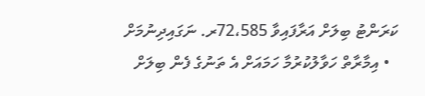ކަރަންޓު ބިލަށް އަރާފައިވާ 72،585ރ. ނަގައިދިނުމަށް
  • އިމާރާތް ހަވާލުކުރުމާ ހަމައަށް އެ ތަނުގެ ފެން ބިލަށް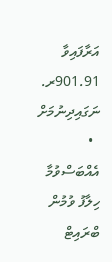އަރާފައިވާ 901.91ރ. ނަގައިދިނުމަށް
  • އެއްބަސްވުމާ ހިލާފު ވުމުން ބްރައިޓް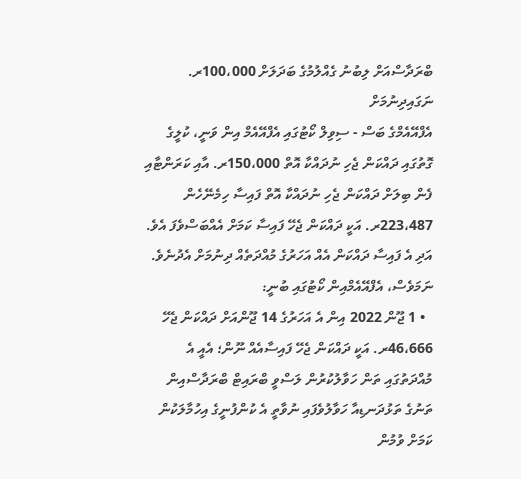ބްރަދާސްއަށް ލިބުނު ގެއްލުމުގެ ބަދަލަށް 100،000ރ. ނަގައިދިނުމަށް
އެފްއޭއެމްގެ ބަސް - ސިވިލް ކޯޓުގައި އެފްއޭއެމް އިން ވަނީ، ކުލީގެ ގޮތުގައި ދައްކަން ޖެހި ނުދައްކާ އޮތް 150،000ރ. އާއި ކަރަންޓާއި ފެން ބިލަށް ދައްކަން ޖެހި ނުދައްކާ އޮތް ފައިސާ ހިމެނޭހެން 223،487ރ. އަކީ ދައްކަން ޖެހޭ ފައިސާ ކަމަށް އެއްބަސްވެފަ އެވެ. އަދި އެ ފައިސާ ދައްކަން އެއް އަހަރުގެ މުއްދަތެއް ދިނުމަށް އެދުނެވެ.
ނަމަވެސް، އެފްއޭއެމްއިން ކޯޓުގައި ބުނީ:
  • 1 ޖޫން 2022 އިން އެ އަހަރުގެ 14 ޖޫންއަށް ދައްކަން ޖެހޭ 46،666ރ. އަކީ ދައްކަން ޖެހޭ ފައިސާއެއް ނޫން؛ އެއީ އެ މުއްދަތުގައި ތަން ހަވާލުކުރުން ލަސްވީ ބްރައިޓް ބްރަދާސްއިން ތަނުގެ ތަޅުދަނޑިއާ ހަވާލުވެފައި ނުވާތީ އެ ކުންފުނީގެ އިހުމާލަކުން ކަމަށް ވުމުން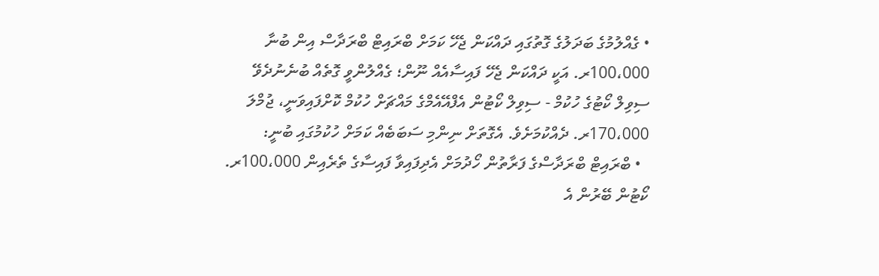• ގެއްލުމުގެ ބަދަލުގެ ގޮތުގައި ދައްކަން ޖެހޭ ކަމަށް ބްރައިޓް ބްރަދާސް އިން ބުނާ 100،000ރ. އަކީ ދައްކަން ޖެހޭ ފައިސާއެއް ނޫން؛ ގެއްލުންވީ ގޮތެއް ބުނެނުދެވޭ
ސިވިލް ކޯޓުގެ ހުކުމް - ސިވިލް ކޯޓުން އެފްއޭއެމްގެ މައްޗަށް ހުކުމް ކޮށްފައިވަނީ، ޖުމްލަ 170،000ރ. ދެއްކުމަށެވެ. އެގޮތަށް ނިންމި ސަބަބެއް ކަމަށް ހުކުމުގައި ބުނީ:
  • ބްރައިޓް ބްރަދާސްގެ ފަރާތުން ހޯދުމަށް އެދިފައިވާ ފައިސާގެ ތެރެއިން 100،000ރ. ކޯޓުން ބޭރުން އެ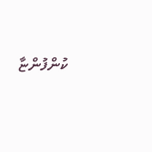ކުންފުންޏާ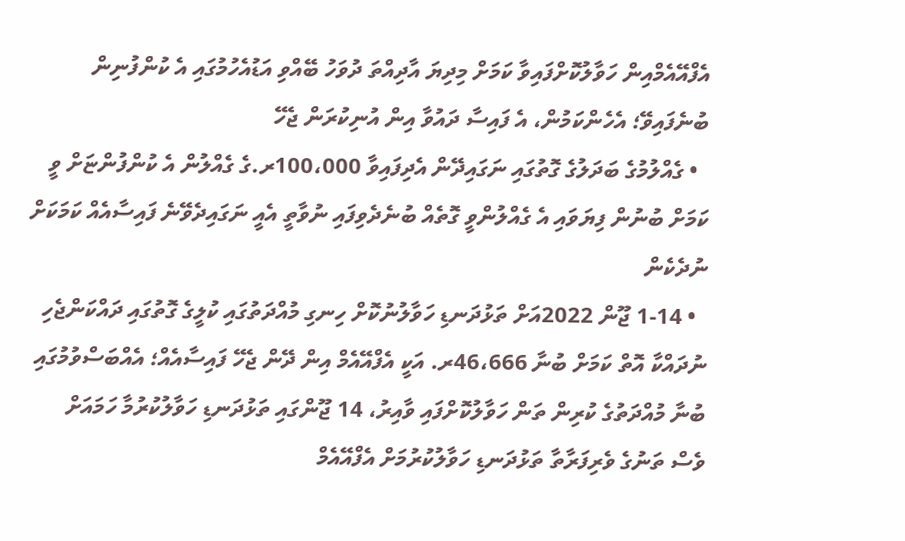އެފްއޭއެމްއިން ހަވާލުކޮށްފައިވާ ކަމަށް މިދިޔަ އާދިއްތަ ދުވަހު ބޭއްވި އަޑުއެހުމުގައި އެ ކުންފުނިން ބުނެފައިވޭ؛ އެހެންކަމުން، އެ ފައިސާ ދައުވާ އިން އުނިކުރަން ޖެހޭ
  • ގެއްލުމުގެ ބަދަލުގެ ގޮތުގައި ނަގައިދޭން އެދިފައިވާ 100،000ރ.ގެ ގެއްލުން އެ ކުންފުންޏަށް ވީ ކަމަށް ބުނުން ފިޔަވައި އެ ގެއްލުންވީ ގޮތެއް ބުނެދެވިފައި ނުވާތީ އެއީ ނަގައިދެވޭނެ ފައިސާއެއް ކަމަކަށް ނުދެކެން
  • 1-14 ޖޫން 2022އަށް ތަޅުދަނޑި ހަވާލުނުކޮށް ހިނގި މުއްދަތުގައި ކުލީގެ ގޮތުގައި ދައްކަންޖެހި ނުދައްކާ އޮތް ކަމަށް ބުނާ 46،666ރ. އަކީ އެފްއޭއެމް އިން ދޭން ޖެހޭ ފައިސާއެއް؛ އެއްބަސްވުމުގައި ބުނާ މުއްދަތުގެ ކުރިން ތަން ހަވާލުކޮށްފައި ވާއިރު، 14 ޖޫންގައި ތަޅުދަނޑި ހަވާލުކުރުމާ ހަމައަށް ވެސް ތަނުގެ ވެރިފަރާތާ ތަޅުދަނޑި ހަވާލުކުރުމަށް އެފްއޭއެމް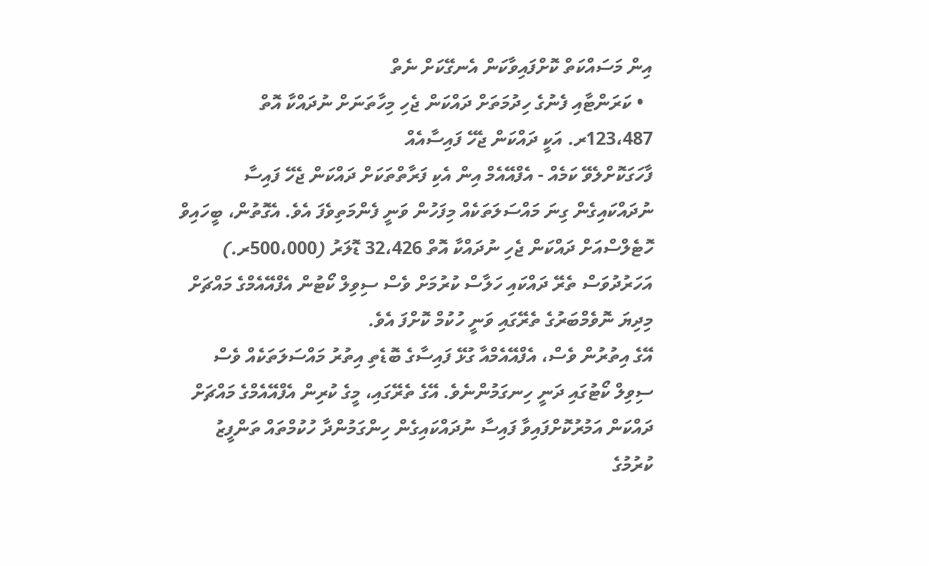އިން މަސައްކަތް ކޮށްފައިވާކަން އެނގޭކަށް ނެތް
  • ކަރަންޓާއި ފެނުގެ ހިދުމަތަށް ދައްކަން ޖެހި މިހާތަނަށް ނުދައްކާ އޮތް 123،487ރ. އަކީ ދައްކަން ޖެހޭ ފައިސާއެއް
ފާހަގަކޮށްލެވޭ ކަމެއް - އެފްއޭއެމް އިން އެކި ފަރާތްތަކަށް ދައްކަން ޖެހޭ ފައިސާ ނުދައްކައިގެން ގިނަ މައްސަލަތަކެއް މިފަހުން ވަނީ ފެންމަތިވެފަ އެވެ. އެގޮތުން، ބީހައިވް ހޮޓެލްސްއަށް ދައްކަން ޖެހި ނުދައްކާ އޮތް 32،426 ޑޮލަރު (500،000ރ.) އަހަރުދުވަސް ތެރޭ ދައްކައި ހަލާސް ކުރުމަށް ވެސް ސިވިލް ކޯޓުން އެފްއޭއެމްގެ މައްޗަށް މިދިޔަ ނޮވެމްބަރުގެ ތެރޭގައި ވަނީ ހުކުމް ކޮށްފަ އެވެ.
އޭގެ އިތުރުން ވެސް، އެފްއޭއެމްއާ ގުޅޭ ފައިސާގެ ބޮޑެތި އިތުރު މައްސަލަތަކެއް ވެސް ސިވިލް ކޯޓުގައި ދަނީ ހިނގަމުންނެވެ. އޭގެ ތެރޭގައި، މީގެ ކުރިން އެފްއޭއެމްގެ މައްޗަށް ދައްކަން އަމުރުކޮށްފައިވާ ފައިސާ ނުދައްކައިގެން ހިންގަމުންދާ ހުކުމްތައް ތަންފީޒު ކުރުމުގެ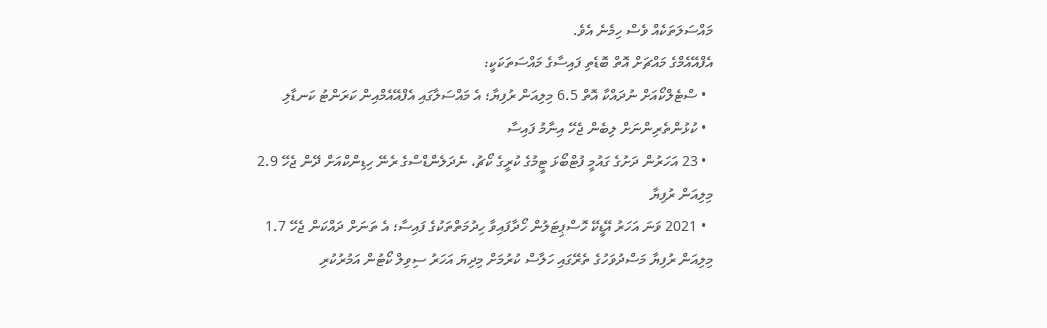މައްސަލަތަކެއް ވެސް ހިމެނެ އެވެ.
އެފްއޭއެމްގެ މައްޗަށް އޮތް ބޮޑެތި ފައިސާގެ މައްސަތަކަކީ:
  • ސްޓެލްކޯއަށް ނުދައްކާ އޮތް 6.5 މިލިއަން ރުފިޔާ؛ އެ މައްސަލާގައި އެފްއޭއެމްއިން ކަރަންޓު ކަނޑާލި
  • ކުޅުންތެރިންނަށް ލިބެން ޖެހޭ އިނާމު ފައިސާ
  • 23 އަހަރުން ދަށުގެ ގައުމީ ފުޓްބޯޅަ ޓީމުގެ ކުރީގެ ކޯޗު، ނެދަލެންޑްސްގެ ރެނޭ ހިޑިންކްއަށް ދޭން ޖެހޭ 2.9 މިލިއަން ރުފިޔާ
  • 2021 ވަނަ އަހަރު އޭޑީކޭ ހޮސްޕިޓަލުން ހޯދާފައިވާ ހިދުމަތްތަކުގެ ފައިސާ؛ އެ ތަނަށް ދައްކަން ޖެހޭ 1.7 މިލިއަން ރުފިޔާ މަސްދުވަހުގެ ތެރޭގައި ހަލާސް ކުރުމަށް މިދިޔަ އަހަރު ސިވިލް ކޯޓުން އަމުރުކުރި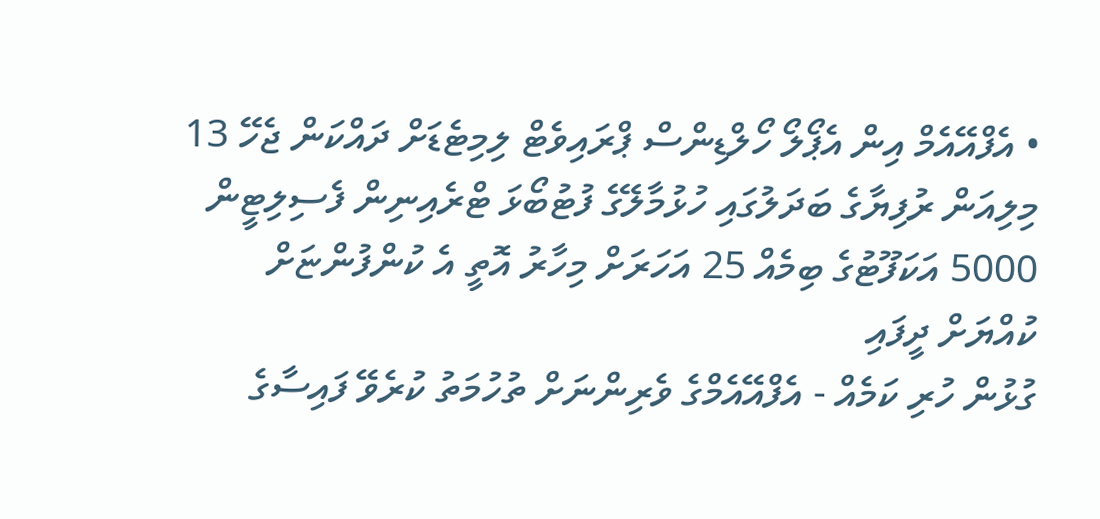• އެފްއޭއެމް އިން އެޕޯލޯ ހޯލްޑިންސް ޕްރައިވެޓް ލިމިޓެޑަށް ދައްކަން ޖެހޭ 13 މިލިއަން ރުފިޔާގެ ބަދަލުގައި ހުޅުމާލޭގެ ފުޓުބޯޅަ ޓްރެއިނިން ފެސިލިޓީން 5000 އަކަފޫޓުގެ ބިމެއް 25 އަހަރަށް މިހާރު އޮތީ އެ ކުންފުންޏަށް ކުއްޔަށް ދީފައި
ގުޅުން ހުރި ކަމެއް - އެފްއޭއެމްގެ ވެރިންނަށް ތުހުމަތު ކުރެވޭ ފައިސާގެ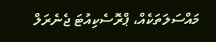މައްސަލަތަކެއް، ޕްރޮސެކިއުޓަ ޖެނެރަލް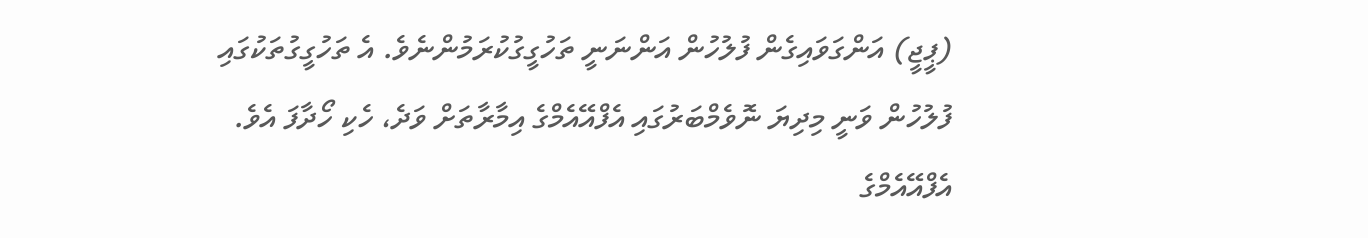(ޕީޖީ) އަންގަވައިގެން ފުލުހުން އަންނަނީ ތަހުގީގުކުރަމުންނެވެ. އެ ތަހުގީގުތަކުގައި ފުލުހުން ވަނީ މިދިޔަ ނޮވެމްބަރުގައި އެފްއޭއެމްގެ އިމާރާތަށް ވަދެ، ހެކި ހޯދާފަ އެވެ.
އެފްއޭއެމްގެ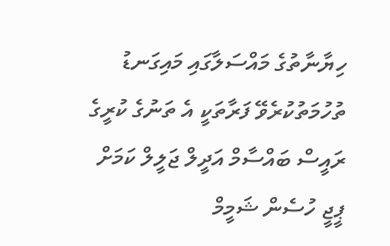ހިޔާނާތުގެ މައްސަލާގައި މައިގަނޑު ތުހުމަތުކުރެވޭ ފަރާތަކީ އެ ތަނުގެ ކުރީގެ ރައީސް ބައްސާމް އަދީލް ޖަލީލް ކަމަށް ޕީޖީ ހުސެން ޝަމީމް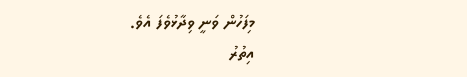މިފަހުން ވަނީ ވިދާޅުވެފަ އެވެ.
އިތުރު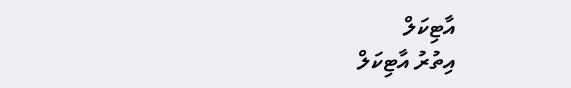އާޓިކަލް
އިތުރު އާޓިކަލް